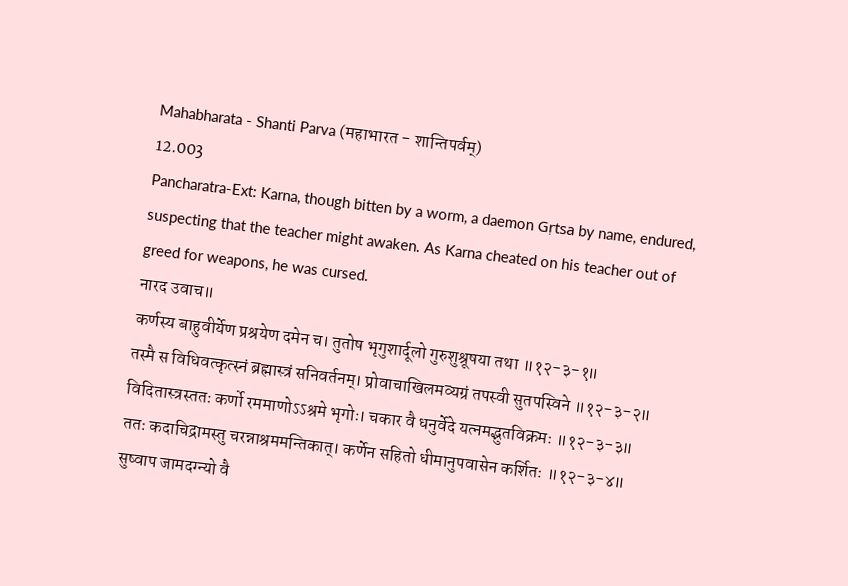Mahabharata - Shanti Parva (महाभारत - शान्तिपर्वम्)
12.003
Pancharatra-Ext: Karna, though bitten by a worm, a daemon Gṛtsa by name, endured, suspecting that the teacher might awaken. As Karna cheated on his teacher out of greed for weapons, he was cursed.
नारद उवाच॥
कर्णस्य बाहुवीर्येण प्रश्रयेण दमेन च। तुतोष भृगुशार्दूलो गुरुशुश्रूषया तथा ॥१२-३-१॥
तस्मै स विधिवत्कृत्स्नं ब्रह्मास्त्रं सनिवर्तनम्। प्रोवाचाखिलमव्यग्रं तपस्वी सुतपस्विने ॥१२-३-२॥
विदितास्त्रस्ततः कर्णो रममाणोऽऽश्रमे भृगोः। चकार वै धनुर्वेदे यत्नमद्भुतविक्रमः ॥१२-३-३॥
ततः कदाचिद्रामस्तु चरन्नाश्रममन्तिकात्। कर्णेन सहितो धीमानुपवासेन कर्शितः ॥१२-३-४॥
सुष्वाप जामदग्न्यो वै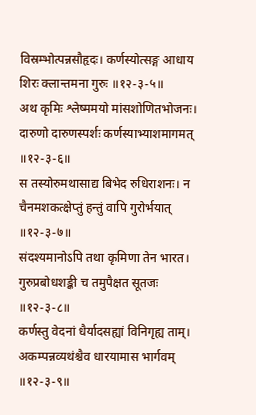विस्रम्भोत्पन्नसौहृदः। कर्णस्योत्सङ्ग आधाय शिरः क्लान्तमना गुरुः ॥१२-३-५॥
अथ कृमिः श्लेष्ममयो मांसशोणितभोजनः। दारुणो दारुणस्पर्शः कर्णस्याभ्याशमागमत् ॥१२-३-६॥
स तस्योरुमथासाद्य बिभेद रुधिराशनः। न चैनमशकत्क्षेप्तुं हन्तुं वापि गुरोर्भयात् ॥१२-३-७॥
संदश्यमानोऽपि तथा कृमिणा तेन भारत। गुरुप्रबोधशङ्की च तमुपैक्षत सूतजः ॥१२-३-८॥
कर्णस्तु वेदनां धैर्यादसह्यां विनिगृह्य ताम्। अकम्पन्नव्यथंश्चैव धारयामास भार्गवम् ॥१२-३-९॥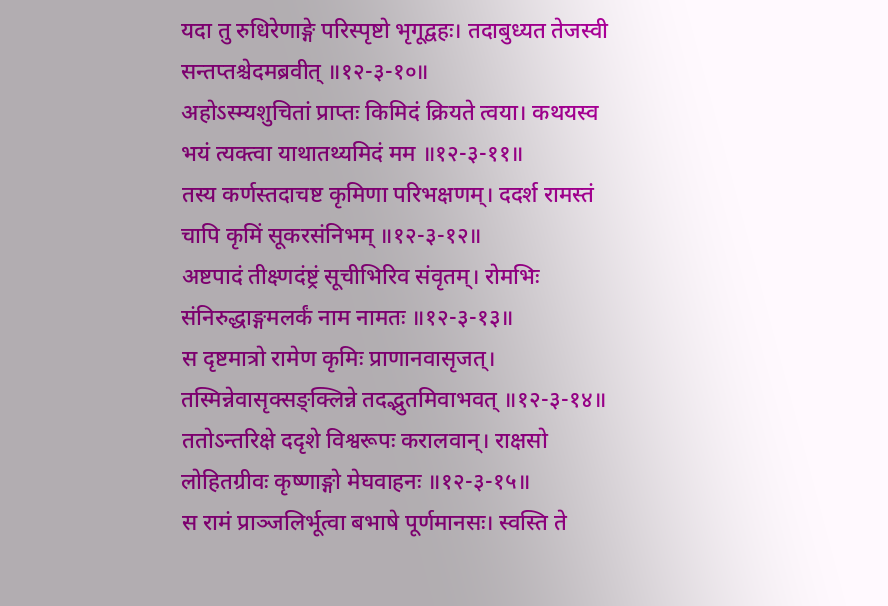यदा तु रुधिरेणाङ्गे परिस्पृष्टो भृगूद्वहः। तदाबुध्यत तेजस्वी सन्तप्तश्चेदमब्रवीत् ॥१२-३-१०॥
अहोऽस्म्यशुचितां प्राप्तः किमिदं क्रियते त्वया। कथयस्व भयं त्यक्त्वा याथातथ्यमिदं मम ॥१२-३-११॥
तस्य कर्णस्तदाचष्ट कृमिणा परिभक्षणम्। ददर्श रामस्तं चापि कृमिं सूकरसंनिभम् ॥१२-३-१२॥
अष्टपादं तीक्ष्णदंष्ट्रं सूचीभिरिव संवृतम्। रोमभिः संनिरुद्धाङ्गमलर्कं नाम नामतः ॥१२-३-१३॥
स दृष्टमात्रो रामेण कृमिः प्राणानवासृजत्। तस्मिन्नेवासृक्सङ्क्लिन्ने तदद्भुतमिवाभवत् ॥१२-३-१४॥
ततोऽन्तरिक्षे ददृशे विश्वरूपः करालवान्। राक्षसो लोहितग्रीवः कृष्णाङ्गो मेघवाहनः ॥१२-३-१५॥
स रामं प्राञ्जलिर्भूत्वा बभाषे पूर्णमानसः। स्वस्ति ते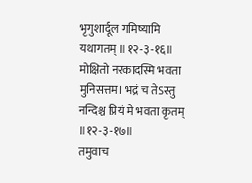भृगुशार्दूल गमिष्यामि यथागतम् ॥१२-३-१६॥
मोक्षितो नरकादस्मि भवता मुनिसत्तम। भद्रं च तेऽस्तु नन्दिश्च प्रियं मे भवता कृतम् ॥१२-३-१७॥
तमुवाच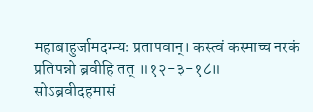महाबाहुर्जामदग्न्यः प्रतापवान्। कस्त्वं कस्माच्च नरकं प्रतिपन्नो ब्रवीहि तत् ॥१२-३-१८॥
सोऽब्रवीदहमासं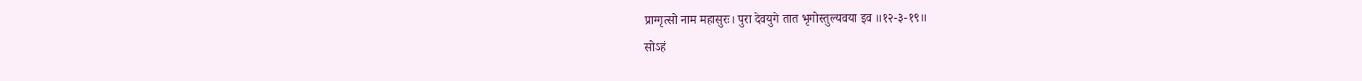प्राग्गृत्सो नाम महासुरः। पुरा देवयुगे तात भृगोस्तुल्यवया इव ॥१२-३-१९॥
सोऽहं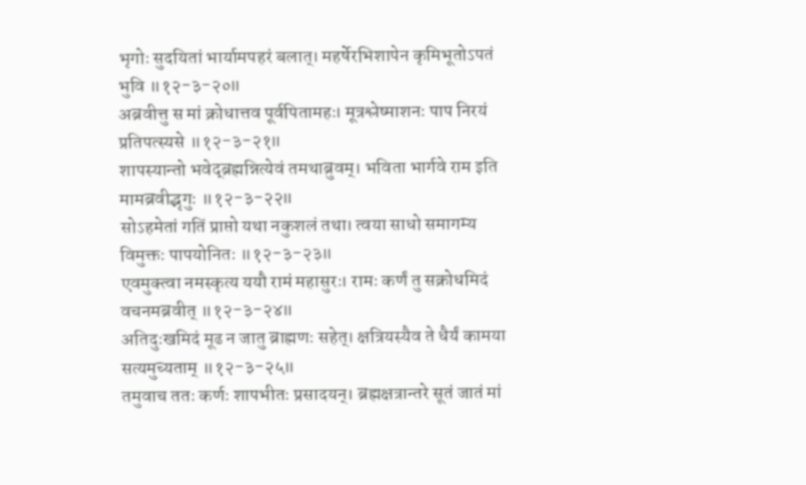भृगोः सुदयितां भार्यामपहरं बलात्। महर्षेरभिशापेन कृमिभूतोऽपतं भुवि ॥१२-३-२०॥
अब्रवीत्तु स मां क्रोधात्तव पूर्वपितामहः। मूत्रश्लेष्माशनः पाप निरयं प्रतिपत्स्यसे ॥१२-३-२१॥
शापस्यान्तो भवेद्ब्रह्मन्नित्येवं तमथाब्रुवम्। भविता भार्गवे राम इति मामब्रवीद्भृगुः ॥१२-३-२२॥
सोऽहमेतां गतिं प्राप्तो यथा नकुशलं तथा। त्वया साधो समागम्य विमुक्तः पापयोनितः ॥१२-३-२३॥
एवमुक्त्वा नमस्कृत्य ययौ रामं महासुरः। रामः कर्णं तु सक्रोधमिदं वचनमब्रवीत् ॥१२-३-२४॥
अतिदुःखमिदं मूढ न जातु ब्राह्मणः सहेत्। क्षत्रियस्यैव ते धैर्यं कामया सत्यमुच्यताम् ॥१२-३-२५॥
तमुवाच ततः कर्णः शापभीतः प्रसादयन्। ब्रह्मक्षत्रान्तरे सूतं जातं मां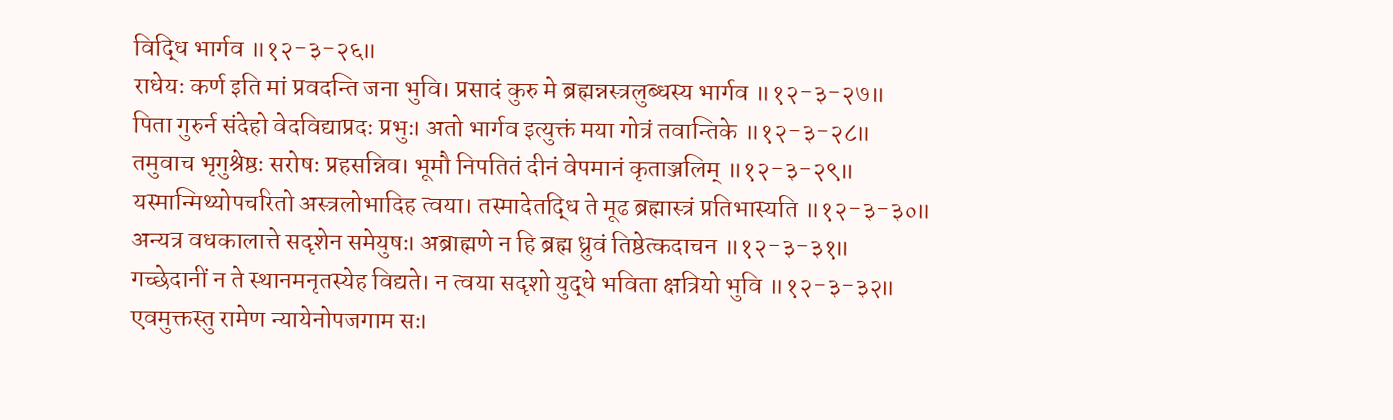विद्धि भार्गव ॥१२-३-२६॥
राधेयः कर्ण इति मां प्रवदन्ति जना भुवि। प्रसादं कुरु मे ब्रह्मन्नस्त्रलुब्धस्य भार्गव ॥१२-३-२७॥
पिता गुरुर्न संदेहो वेदविद्याप्रदः प्रभुः। अतो भार्गव इत्युक्तं मया गोत्रं तवान्तिके ॥१२-३-२८॥
तमुवाच भृगुश्रेष्ठः सरोषः प्रहसन्निव। भूमौ निपतितं दीनं वेपमानं कृताञ्जलिम् ॥१२-३-२९॥
यस्मान्मिथ्योपचरितो अस्त्रलोभादिह त्वया। तस्मादेतद्धि ते मूढ ब्रह्मास्त्रं प्रतिभास्यति ॥१२-३-३०॥
अन्यत्र वधकालात्ते सदृशेन समेयुषः। अब्राह्मणे न हि ब्रह्म ध्रुवं तिष्ठेत्कदाचन ॥१२-३-३१॥
गच्छेदानीं न ते स्थानमनृतस्येह विद्यते। न त्वया सदृशो युद्धे भविता क्षत्रियो भुवि ॥१२-३-३२॥
एवमुक्तस्तु रामेण न्यायेनोपजगाम सः।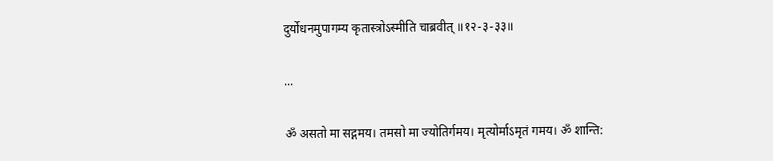दुर्योधनमुपागम्य कृतास्त्रोऽस्मीति चाब्रवीत् ॥१२-३-३३॥

...

ॐ असतो मा सद्गमय। तमसो मा ज्योतिर्गमय। मृत्योर्माऽमृतं गमय। ॐ शान्ति: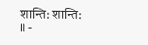शान्ति: शान्ति: ॥ -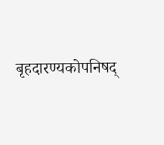बृहदारण्यकोपनिषद्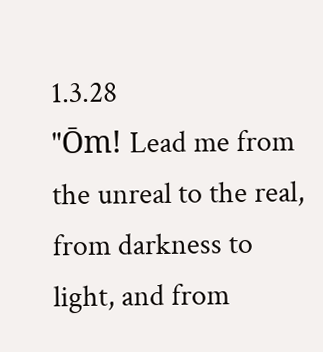1.3.28
"Ōm! Lead me from the unreal to the real, from darkness to light, and from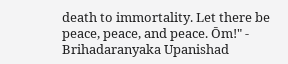death to immortality. Let there be peace, peace, and peace. Ōm!" - Brihadaranyaka Upanishad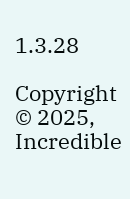1.3.28

Copyright © 2025, Incredible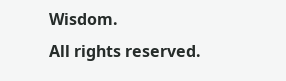Wisdom.
All rights reserved.